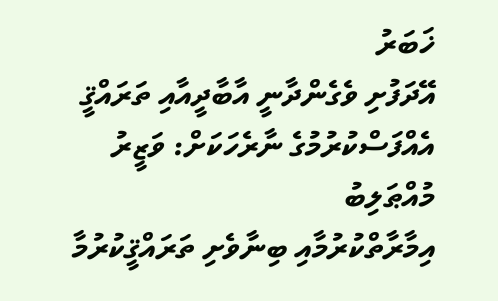ޚަބަރު
އޭދަފުށި ވެގެންދާނީ އާބާދީއާއި ތަރައްޤީ އެއްފަސްކުރުމުގެ ނާރެހަކަށް: ވަޒީރު މުއްޠަލިބު
އިމާރާތްކުރުމާއި ބިނާވެށި ތަރައްޤީކުރުމާ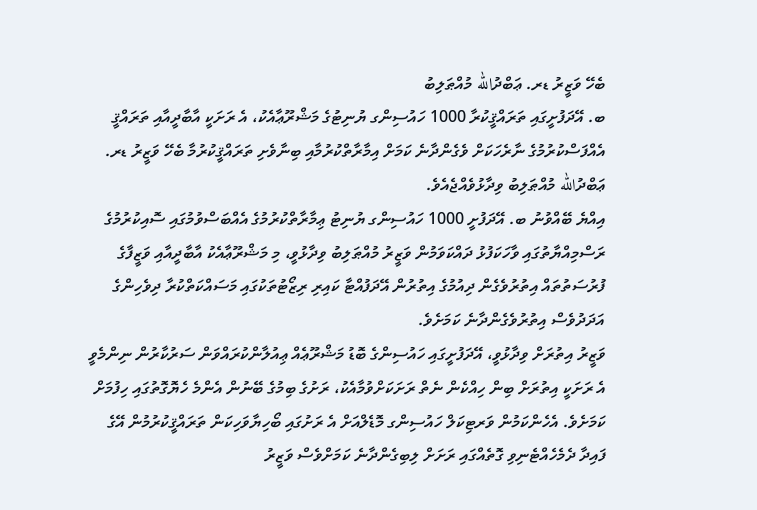ބެހޭ ވަޒީރު ޑރ. ޢަބްދުالله މުއްޠަލިބު
ބ. އޭދަފުށީގައި ތަރައްޤީކުރާ 1000 ހައުސިންގ ޔުނިޓުގެ މަޝްރޫޢާއެކު، އެ ރަށަކީ އާބާދީއާއި ތަރައްޤީ އެއްފަސްކުރުމުގެ ނާރެހަކަށް ވެގެންދާނެ ކަމަށް އިމާރާތްކުރުމާއި ބިނާވެށި ތަރައްޤީކުރުމާ ބެހޭ ވަޒީރު ޑރ. ޢަބްދުالله މުއްޠަލިބު ވިދާޅުވެއްޖެއެވެ.
އިއްޔެ ބޭއްވުނު ބ. އޭދަފުށީ 1000 ހައުސިންގ ޔުނިޓު ޢިމާރާތްކުރުމުގެ އެއްބަސްވުމުގައި ސޮއިކުރުމުގެ ރަސްމިއްޔާތުގައި ވާހަކަފުޅު ދައްކަވަމުން ވަޒީރު މުއްޠަލިބު ވިދާޅުވީ، މި މަޝްރޫޢާއެކު އާބާދީއާއި ވަޒީފާގެ ފުރުސަތުތައް އިތުރުވެގެން ދިއުމުގެ އިތުރުން އޭދަފުއްޓާ ކައިރި ރިޒޯޓުތަކުގައި މަސައްކަތްކުރާ ދިވެހިންގެ އަދަދުވެސް އިތުރުވެގެންދާނެ ކަމަށެވެ.
ވަޒީރު އިތުރަށް ވިދާޅުވީ، އޭދަފުށީގައި ހައުސިންގެ ބޮޑު މަޝްރޫޢެއް ޢިއުލާންކުރައްވަން ސަރުކާރުން ނިންމެވީ އެ ރަށަކީ އިތުރަށް ބިން ހިއްކެން ނެތް ރަށަކަށްވުމާއެކު، ރަށުގެ ބިމުގެ ބޭނުން އެންމެ ހެޔޮގޮތުގައި ހިފުމަށް ކަމަށެވެ. އެހެންކަމުން ވަރޓިކަލް ހައުސިންގ މޮޑެލްއަށް އެ ރަށުގައި ބޯހިޔާވަހިކަން ތަރައްޤީކުރުމުން އޭގެ ފައިދާ ދެމެހެއްޓެނިވި ގޮތެއްގައި ރަށަށް ލިބިގެންދާނެ ކަމަށްވެސް ވަޒީރު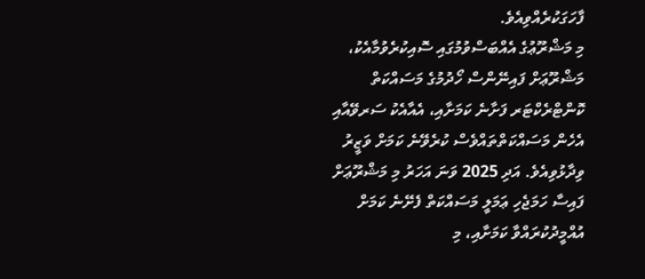ފާހަގަކުރެއްވިއެވެ.
މި މަޝްރޫޢުގެ އެއްބަސްވުމުގައި ސޮއިކުރެވުމާއެކު، މަޝްރޫޢަށް ފައިނޭންސް ހޯދުމުގެ މަސައްކަތް ކޮންޓްރެކްޓަރ ފަށާނެ ކަމަށާއި، އެއާއެކު ސަރވޭއާއި އެހެން މަސައްކަތްތައްވެސް ކުރެވޭނެ ކަމަށް ވަޒީރު ވިދާޅުވިއެވެ. އަދި 2025 ވަނަ އަހަރު މި މަޝްރޫޢަށް ފައިސާ ހަމަޖެހި ޢަމަލީ މަސައްކަތް ފެށޭނެ ކަމަށް އުއްމީދުކުރައްވާ ކަމަށާއި، މި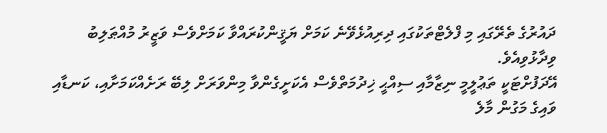ދައުރުގެ ތެރޭގައި މި ފްލެޓްތަކުގައި ދިރިއުޅެވޭނެ ކަމަށް ޔަޤީންކުރައްވާ ކަމަށްވެސް ވަޒީރު މުއްޠަލިބު ވިދާޅުވިއެވެ.
އޭދަފުށްޓަކީ ތަޢުލީމީ ނިޒާމާއި ސިއްޙީ ޚިދުމަތްވެސް އެކަށީގެންވާ މިންވަރަށް ލިބޭ ރަށެއްކަމަށާއި، ކަނޑާއި ވައިގެ މަގުން މާލެ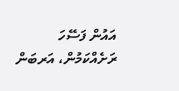އައުން ފަސޭހަ ރަށެއްކަމުން، އަރބަން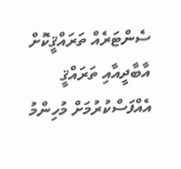ސެންޓަރެއް ތަރައްޤީކޮށް އާބާދީއާއި ތަރައްޤީ އެއްފަސްކުރުމަށް މުހިންމު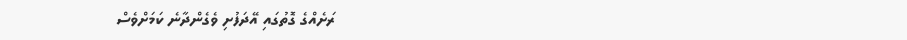ރަށެއްގެ ގޮތުގައި އޭދަފުށި ވެގެންދާނެ ކަމަށްވެސް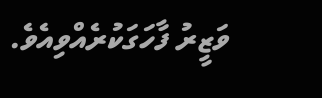ވަޒީރު ފާހަގަކުރެއްވިއެވެ.